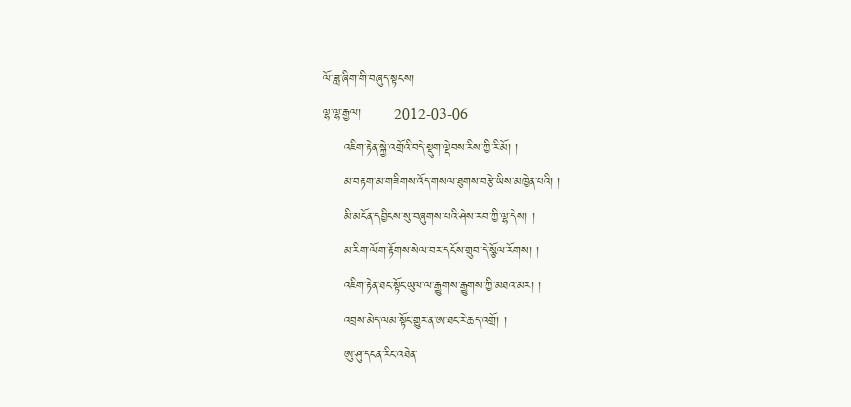ལོ་ཟླ་ཞིག་གི་བཞུད་སྟངས།
ལྷ་ལྷ་རྒྱལ།        2012-03-06
     འཇིག་རྟེན་སྐྱེ་འགྲོའི་བདེ་སྡུག་ལྡེབས་རིས་ཀྱི་རི་མོ། །
     མ་བརྟག་མ་གཟིགས་འོད་གསལ་ཐུགས་བརྩེ་ཡིས་མཁྱེན་པའི། །
     མི་མངོན་དབྱིངས་སུ་བཞུགས་པའི་ཤེས་རབ་ཀྱི་ལྷ་དེས། །
     མ་རིག་ལོག་རྟོགས་སེལ་བར་དངོས་གྲུབ་དེ་སྩོལ་རོགས། །
     འཇིག་རྟེན་ཐང་སྟོང་ཡུལ་ལ་རྒྱུགས་རྒྱུགས་ཀྱི་མཐའ་མར། །
     འབྲས་མེད་ལམ་སྟོང་གྱུར་ན་ཨ་ཐང་རེ་ཆད་འགྲོ། །
     ཨུ་ཤུ་དངན་རིང་འཐེན་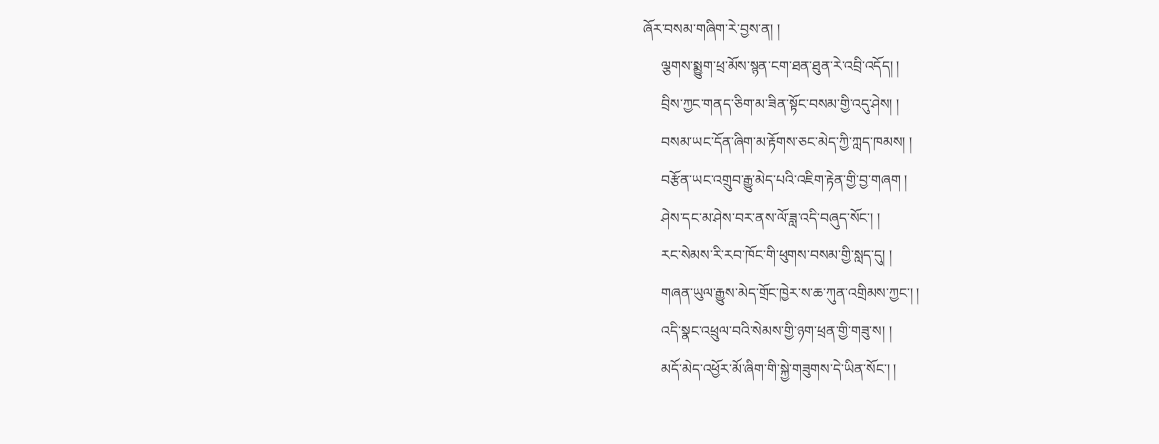ཞོར་བསམ་གཞིག་རེ་བྱས་ན། །
     ལྕགས་སྨྱུག་ཕྲ་མོས་སྙན་ངག་ཐན་ཐུན་རེ་འབྲི་འདོད། །
     བྲིས་ཀྱང་གནད་ཅིག་མ་ཟིན་སྟོང་བསམ་གྱི་འདུ་ཤེས། །
     བསམ་ཡང་དོན་ཞིག་མ་རྟོགས་ཅང་མེད་ཀྱི་ཀླད་ཁམས། །
     བརྩོན་ཡང་འགྲུབ་རྒྱུ་མེད་པའི་འཇིག་རྟེན་གྱི་བྱ་གཞག །
     ཤེས་དང་མ་ཤེས་བར་ནས་ལོ་ཟླ་འདི་བཞུད་སོང་། །
     རང་སེམས་རི་རབ་ཁོང་གི་ཕུགས་བསམ་གྱི་སླད་དུ། །
     གཞན་ཡུལ་རྒྱུས་མེད་གྲོང་ཁྱེར་ས་ཆ་ཀུན་འགྲིམས་ཀྱང་། །
     འདི་སྣང་འཕྲུལ་བའི་སེམས་གྱི་ཉག་ཕྲན་གྱི་གཟུ་ས། །
     མདོ་མེད་འཕྱོར་མོ་ཞིག་གི་སྐྱེ་གཟུགས་དེ་ཡིན་སོང་། །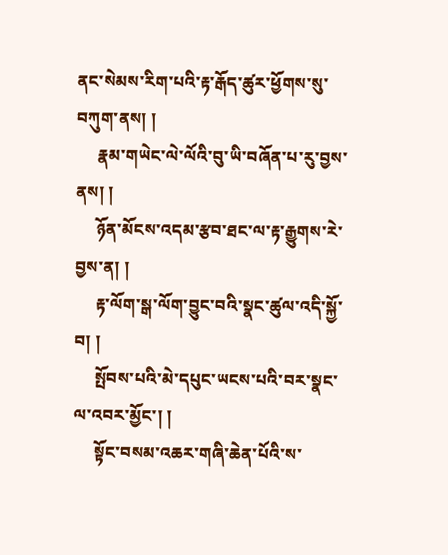ནང་སེམས་རིག་པའི་རྟ་རྒོད་ཚུར་ཕྱོགས་སུ་བཀུག་ནས། །
     རྣམ་གཡེང་ལེ་ལོའི་བུ་ཡི་བཞོན་པ་རུ་བྱས་ནས། །
     ཉོན་མོངས་འདམ་རྩབ་ཐང་ལ་རྟ་རྒྱུགས་རེ་བྱས་ན། །
     རྟ་ལོག་སྒ་ལོག་བྱུང་བའི་སྣང་ཚུལ་འདི་སྐྱོ་བ། །
     སྤོབས་པའི་མེ་དཔུང་ཡངས་པའི་བར་སྣང་ལ་འབར་མྱོང་། །
     སྟོང་བསམ་འཆར་གཞི་ཆེན་པོའི་ས་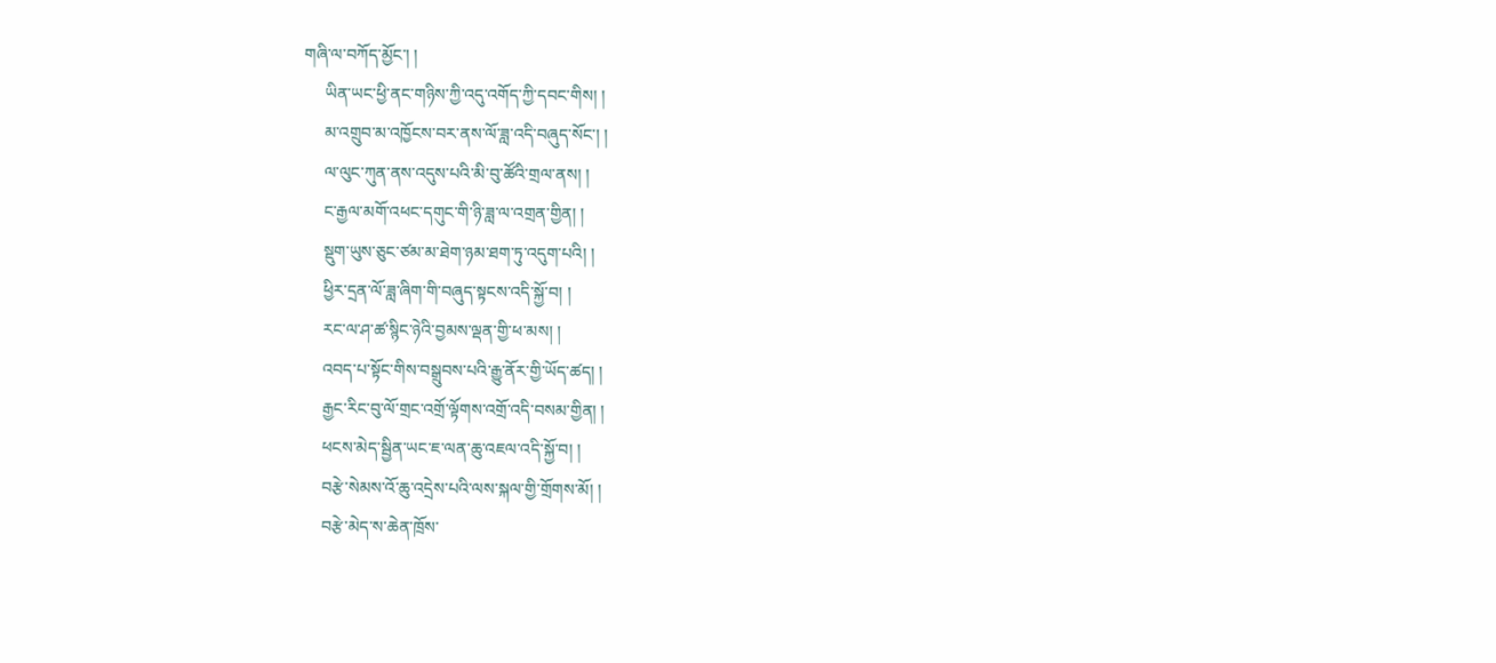གཞི་ལ་བཀོད་མྱོང་། །
     ཡིན་ཡང་ཕྱི་ནང་གཉིས་ཀྱི་འདུ་འགོད་ཀྱི་དབང་གིས། །
     མ་འགྲུབ་མ་འཁྱོངས་བར་ནས་ལོ་ཟླ་འདི་བཞུད་སོང་། །
     ལ་ལུང་ཀུན་ནས་འདུས་པའི་མི་བུ་ཚོའི་གྲལ་ནས། །
     ང་རྒྱལ་མགོ་འཕང་དགུང་གི་ཉི་ཟླ་ལ་འགྲན་གྱིན། །
     སྡུག་ཡུས་ཅུང་ཙམ་མ་ཐེག་ཉམ་ཐག་ཏུ་འདུག་པའི། །
     ཕྱིར་དྲན་ལོ་ཟླ་ཞིག་གི་བཞུད་སྟངས་འདི་སྐྱོ་བ། །
     རང་ལ་ཤ་ཚ་སྙིང་ཉེའི་བྱམས་ལྡན་གྱི་ཕ་མས། །
     འབད་པ་སྟོང་གིས་བསྒྲུབས་པའི་རྒྱུ་ནོར་གྱི་ཡོད་ཚད། །
     རྒྱང་རིང་བུ་ལོ་གྲང་འགྲོ་ལྟོགས་འགྲོ་འདི་བསམ་གྱིན། །
     ཕངས་མེད་སྦྱིན་ཡང་ཇ་ལན་ཆུ་འཇལ་འདི་སྐྱོ་བ། །
     བརྩེ་སེམས་འོ་ཆུ་འདྲེས་པའི་ལས་སྐལ་གྱི་གྲོགས་མོ། །
     བརྩེ་མེད་ས་ཆེན་ཁྲོས་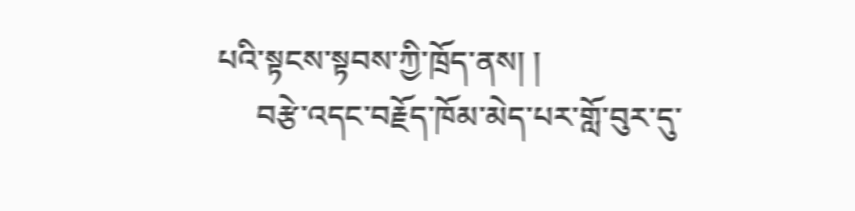པའི་སྟངས་སྟབས་ཀྱི་ཁྲོད་ནས། །
     བརྩེ་འདང་བརྗོད་ཁོམ་མེད་པར་གློ་བུར་དུ་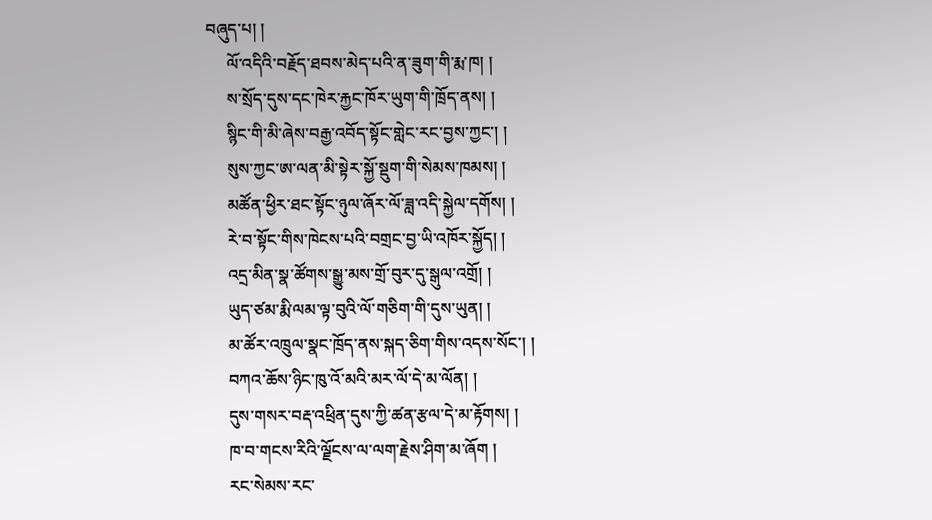བཞུད་པ། །
     ལོ་འདིའི་བརྗོད་ཐབས་མེད་པའི་ན་ཟུག་གི་རྨ་ཁ། །
     ས་སྲོད་དུས་དང་ཁེར་རྐྱང་ཁོར་ཡུག་གི་ཁྲོད་ནས། །
     སྙིང་གི་མི་ཞེས་བརྒྱ་འབོད་སྟོང་གླེང་རང་བྱས་ཀྱང་། །
     སུས་ཀྱང་ཨ་ལན་མི་སྟེར་སྐྱོ་སྡུག་གི་སེམས་ཁམས། །
     མཚོན་ཕྱིར་ཐང་སྟོང་ཉུལ་ཞོར་ལོ་ཟླ་འདི་སྐྱེལ་དགོས། །
     རེ་བ་སྟོང་གིས་ཁེངས་པའི་བགྲང་བྱ་ཡི་འཁོར་སྐྱོད། །
     འདྲ་མིན་སྣ་ཚོགས་སྒྱུ་མས་གྲོ་བུར་དུ་སྒུལ་འགྲོ། །
     ཡུད་ཙམ་རྨི་ལམ་ལྟ་བུའི་ལོ་གཅིག་གི་དུས་ཡུན། །
     མ་ཚོར་འཁྲུལ་སྣང་ཁྲོད་ནས་སྐད་ཅིག་གིས་འདས་སོང་། །
     བཀའ་ཆོས་ཉིང་ཁུ་འོ་མའི་མར་ལོ་དེ་མ་ལོན། །
     དུས་གསར་བརྡ་འཕྲིན་དུས་ཀྱི་ཚན་རྩལ་དེ་མ་རྟོགས། །
     ཁ་བ་གངས་རིའི་ལྗོངས་ལ་ལག་རྗེས་ཤིག་མ་ཞོག །
     རང་སེམས་རང་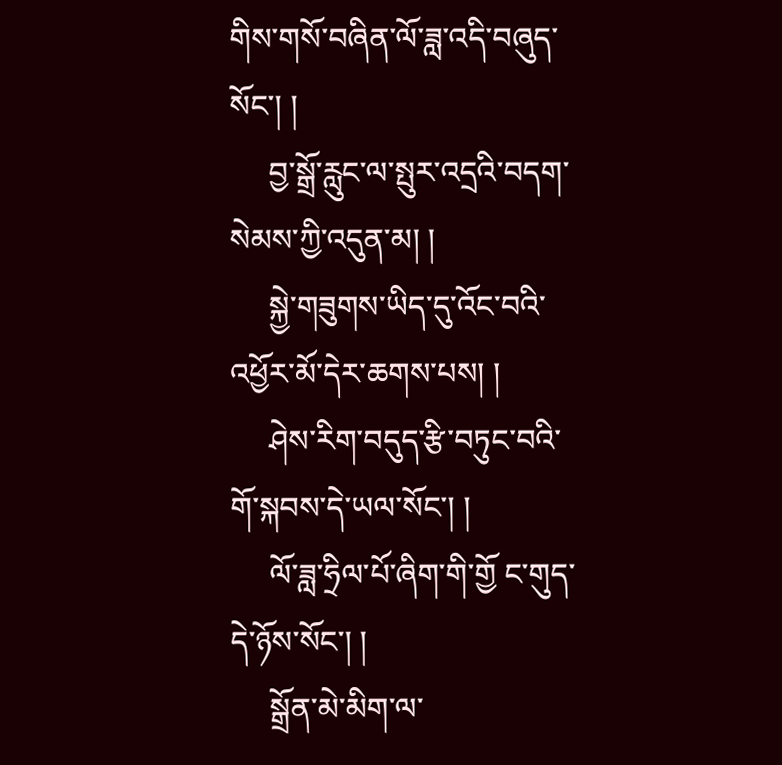གིས་གསོ་བཞིན་ལོ་ཟླ་འདི་བཞུད་སོང་། །
     བྱ་སྒྲོ་རླུང་ལ་སྤུར་འདྲའི་བདག་སེམས་ཀྱི་འདུན་མ། །
     སྐྱེ་གཟུགས་ཡིད་དུ་འོང་བའི་འཕྱོར་མོ་དེར་ཆགས་པས། །
     ཤེས་རིག་བདུད་རྩི་བཏུང་བའི་གོ་སྐབས་དེ་ཡལ་སོང་། །
     ལོ་ཟླ་ཧྲིལ་པོ་ཞིག་གི་གྱོ ང་གུད་དེ་ཉོས་སོང་། །
     སྒྲོན་མེ་མིག་ལ་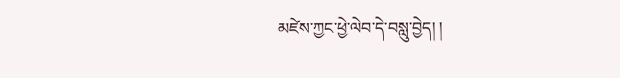མཛེས་ཀྱང་ཕྱེ་ལེབ་དེ་བསླུ་བྱེད། །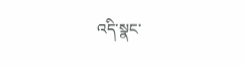འདི་སྣང་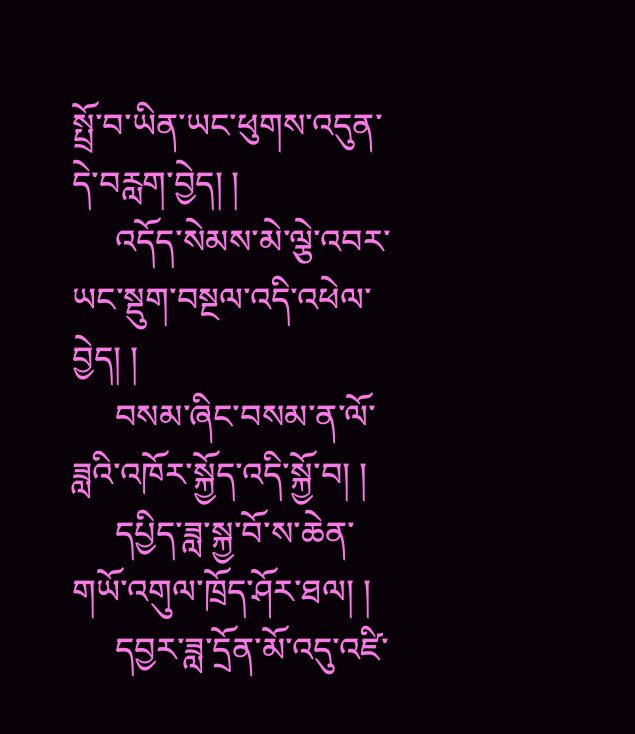སྤྲོ་བ་ཡིན་ཡང་ཕུགས་འདུན་དེ་བརླག་བྱེད། །
     འདོད་སེམས་མེ་ལྕེ་འབར་ཡང་སྡུག་བསྔལ་འདི་འཕེལ་བྱེད། །
     བསམ་ཞིང་བསམ་ན་ལོ་ཟླའི་འཁོར་སྐྱོད་འདི་སྐྱོ་བ། །
     དཔྱིད་ཟླ་སྐྱ་བོ་ས་ཆེན་གཡོ་འགུལ་ཁྲོད་ཤོར་ཐལ། །
     དབྱར་ཟླ་དྲོན་མོ་འདུ་འཛི་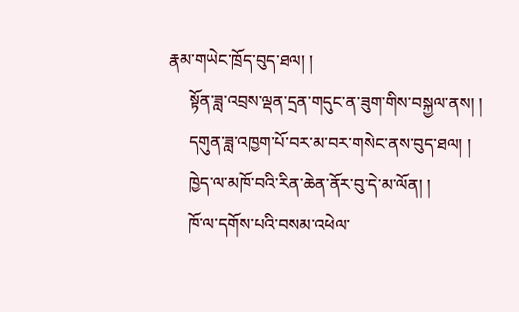རྣམ་གཡེང་ཁྲོད་བུད་ཐལ། །
     སྟོན་ཟླ་འབྲས་ལྡན་དྲན་གདུང་ན་ཟུག་གིས་བསྐྱལ་ནས། །
     དགུན་ཟླ་འཁྱག་པོ་བར་མ་བར་གསེང་ནས་བུད་ཐལ། །
     ཁྱེད་ལ་མཁོ་བའི་རིན་ཆེན་ནོར་བུ་དེ་མ་ལོན། །
     ཁོ་ལ་དགོས་པའི་བསམ་འཕེལ་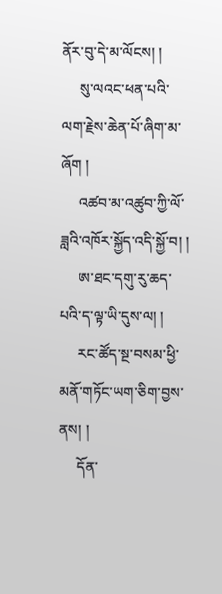ནོར་བུ་དེ་མ་ལོངས། །
     སུ་ལའང་ཕན་པའི་ལག་རྗེས་ཆེན་པོ་ཞིག་མ་ཞོག །
     འཚབ་མ་འཚུབ་ཀྱི་ལོ་ཟླའི་འཁོར་སྐྱོད་འདི་སྐྱོ་བ། །
     ཨ་ཐང་དགུ་རུ་ཆད་པའི་ད་ལྟ་ཡི་དུས་ལ། །
     རང་ཚོད་སྔ་བསམ་ཕྱི་མནོ་གཏོང་ཡག་ཅིག་བྱས་ནས། །
     དོན་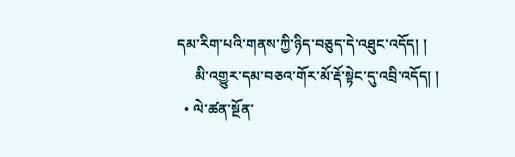དམ་རིག་པའི་གནས་ཀྱི་ཉིད་བཅུད་དེ་འཐུང་འདོད། །
     མི་འགྱུར་དམ་བཅའ་གོར་མོ་རྡོ་སྟེང་དུ་འབྲི་འདོད། །
  • ལེ་ཚན་སྔོན་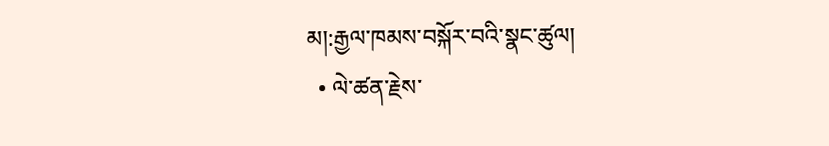མ།:རྒྱལ་ཁམས་བསྐོར་བའི་སྣང་ཚུལ།
  • ལེ་ཚན་རྗེས་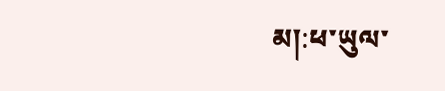མ།:ཕ་ཡུལ་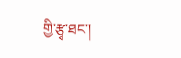གྱི་རྩྭ་ཐང་།